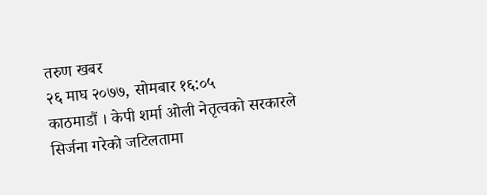तरुण खबर
२६ माघ २०७७, सोमबार १६:०५
काठमाडौं । केपी शर्मा ओली नेतृत्वको सरकारले सिर्जना गरेको जटिलतामा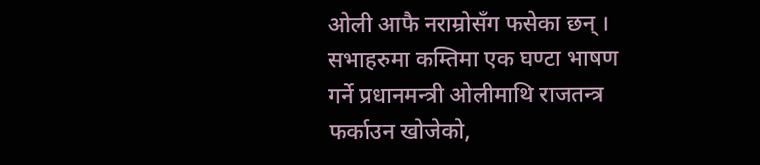ओली आफै नराम्रोसँग फसेका छन् । सभाहरुमा कम्तिमा एक घण्टा भाषण गर्ने प्रधानमन्त्री ओलीमाथि राजतन्त्र फर्काउन खोजेको,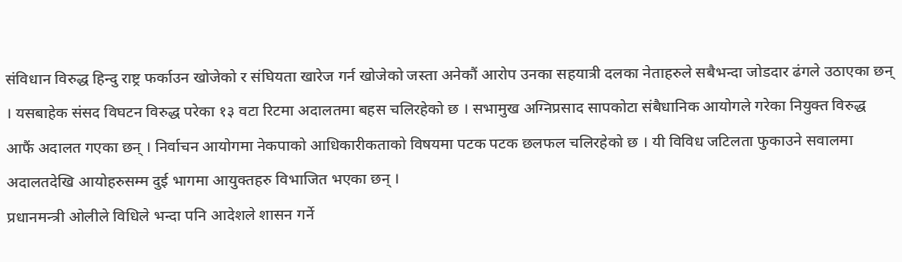संविधान विरुद्ध हिन्दु राष्ट्र फर्काउन खोजेको र संघियता खारेज गर्न खोजेको जस्ता अनेकौं आरोप उनका सहयात्री दलका नेताहरुले सबैभन्दा जोडदार ढंगले उठाएका छन् । यसबाहेक संसद विघटन विरुद्ध परेका १३ वटा रिटमा अदालतमा बहस चलिरहेको छ । सभामुख अग्निप्रसाद सापकोटा संबैधानिक आयोगले गरेका नियुक्त विरुद्ध आफैं अदालत गएका छन् । निर्वाचन आयोगमा नेकपाको आधिकारीकताको विषयमा पटक पटक छलफल चलिरहेको छ । यी विविध जटिलता फुकाउने सवालमा अदालतदेखि आयोहरुसम्म दुई भागमा आयुक्तहरु विभाजित भएका छन् ।
प्रधानमन्त्री ओलीले विधिले भन्दा पनि आदेशले शासन गर्ने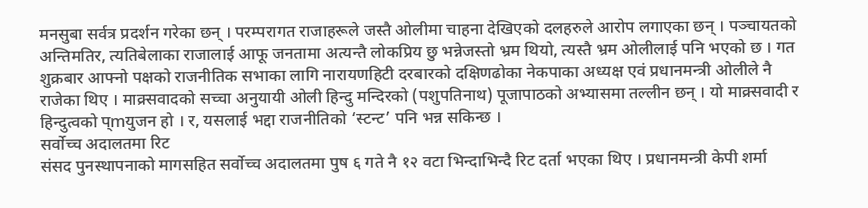मनसुबा सर्वत्र प्रदर्शन गरेका छन् । परम्परागत राजाहरूले जस्तै ओलीमा चाहना देखिएको दलहरुले आरोप लगाएका छन् । पञ्चायतको अन्तिमतिर, त्यतिबेलाका राजालाई आफू जनतामा अत्यन्तै लोकप्रिय छु भन्नेजस्तो भ्रम थियो, त्यस्तै भ्रम ओलीलाई पनि भएको छ । गत शुक्रबार आफ्नो पक्षको राजनीतिक सभाका लागि नारायणहिटी दरबारको दक्षिणढोका नेकपाका अध्यक्ष एवं प्रधानमन्त्री ओलीले नै राजेका थिए । माक्र्सवादको सच्चा अनुयायी ओली हिन्दु मन्दिरको (पशुपतिनाथ) पूजापाठको अभ्यासमा तल्लीन छन् । यो माक्र्सवादी र हिन्दुत्वको प्mयुजन हो । र, यसलाई भद्दा राजनीतिको ‘स्टन्ट’ पनि भन्न सकिन्छ ।
सर्वोच्च अदालतमा रिट
संसद पुनस्थापनाको मागसहित सर्वोच्च अदालतमा पुष ६ गते नै १२ वटा भिन्दाभिन्दै रिट दर्ता भएका थिए । प्रधानमन्त्री केपी शर्मा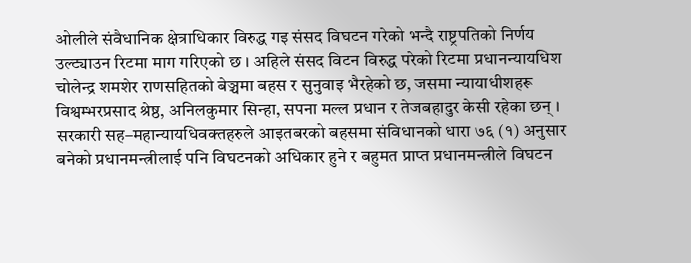ओलीले संवैधानिक क्षेत्राधिकार विरुद्ध गइ संसद विघटन गरेको भन्दै राष्ट्रपतिको निर्णय उल्ट्याउन रिटमा माग गरिएको छ । अहिले संसद विटन विरुद्ध परेको रिटमा प्रधानन्यायधिश चोलेन्द्र शमशेर राणसहितको बेञ्चमा बहस र सुनुवाइ भैरहेको छ, जसमा न्यायाधीशहरू विश्वम्भरप्रसाद श्रेष्ठ, अनिलकुमार सिन्हा, सपना मल्ल प्रधान र तेजबहादुर केसी रहेका छन् । सरकारी सह–महान्यायधिवक्तहरुले आइतबरको बहसमा संविधानको धारा ७६ (१) अनुसार बनेको प्रधानमन्त्रीलाई पनि विघटनको अधिकार हुने र बहुमत प्राप्त प्रधानमन्त्रीले विघटन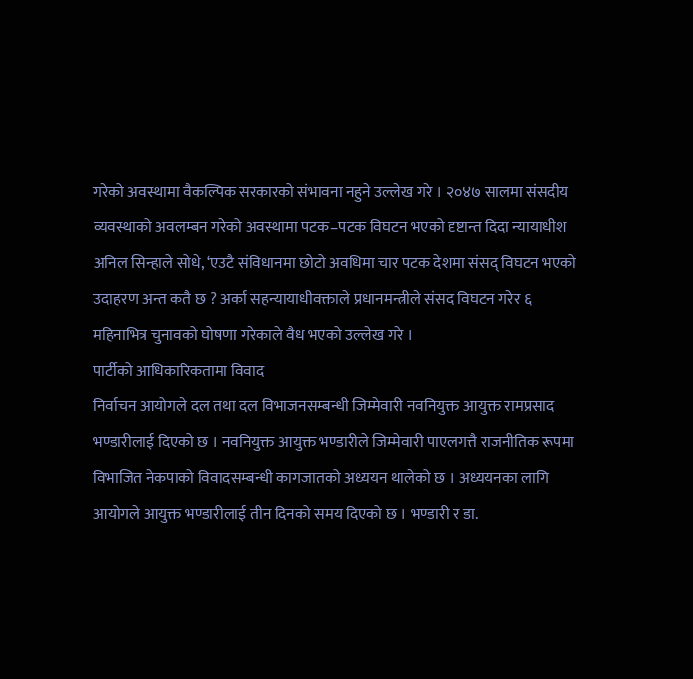गरेको अवस्थामा वैकल्पिक सरकारको संभावना नहुने उल्लेख गरे । २०४७ सालमा संसदीय व्यवस्थाको अवलम्बन गरेको अवस्थामा पटक–पटक विघटन भएको दृष्टान्त दिदा न्यायाधीश अनिल सिन्हाले सोधे, ‘एउटै संविधानमा छोटो अवधिमा चार पटक देशमा संसद् विघटन भएको उदाहरण अन्त कतै छ ? अर्का सहन्यायाधीवक्ताले प्रधानमन्त्रीले संसद विघटन गरेर ६ महिनाभित्र चुनावको घोषणा गरेकाले वैध भएको उल्लेख गरे ।
पार्टीको आधिकारिकतामा विवाद
निर्वाचन आयोगले दल तथा दल विभाजनसम्बन्धी जिम्मेवारी नवनियुक्त आयुक्त रामप्रसाद भण्डारीलाई दिएको छ । नवनियुक्त आयुक्त भण्डारीले जिम्मेवारी पाएलगत्तै राजनीतिक रूपमा विभाजित नेकपाको विवादसम्बन्धी कागजातको अध्ययन थालेको छ । अध्ययनका लागि आयोगले आयुक्त भण्डारीलाई तीन दिनको समय दिएको छ । भण्डारी र डा.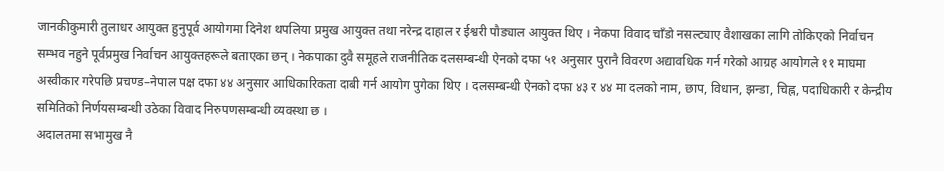जानकीकुमारी तुलाधर आयुक्त हुनुपूर्व आयोगमा दिनेश थपलिया प्रमुख आयुक्त तथा नरेन्द्र दाहाल र ईश्वरी पौड्याल आयुक्त थिए । नेकपा विवाद चाँडो नसल्ट्याए वैशाखका लागि तोकिएको निर्वाचन सम्भव नहुने पूर्वप्रमुख निर्वाचन आयुक्तहरूले बताएका छन् । नेकपाका दुवै समूहले राजनीतिक दलसम्बन्धी ऐनको दफा ५१ अनुसार पुरानै विवरण अद्यावधिक गर्न गरेको आग्रह आयोगले ११ माघमा अस्वीकार गरेपछि प्रचण्ड–नेपाल पक्ष दफा ४४ अनुसार आधिकारिकता दाबी गर्न आयोग पुगेका थिए । दलसम्बन्धी ऐनको दफा ४३ र ४४ मा दलको नाम, छाप, विधान, झन्डा, चिह्न, पदाधिकारी र केन्द्रीय समितिको निर्णयसम्बन्धी उठेका विवाद निरुपणसम्बन्धी व्यवस्था छ ।
अदालतमा सभामुख नै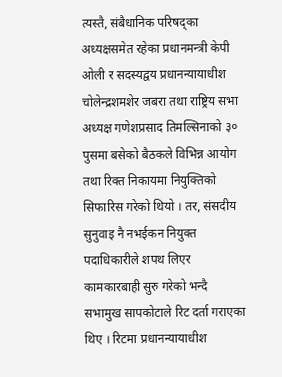त्यस्तै, संबैधानिक परिषद्का अध्यक्षसमेत रहेका प्रधानमन्त्री केपी ओली र सदस्यद्वय प्रधानन्यायाधीश चोलेन्द्रशमशेर जबरा तथा राष्ट्रिय सभा अध्यक्ष गणेशप्रसाद तिमल्सिनाको ३० पुसमा बसेको बैठकले विभिन्न आयोग तथा रिक्त निकायमा नियुक्तिको सिफारिस गरेको थियो । तर, संसदीय सुनुवाइ नै नभईकन नियुक्त पदाधिकारीले शपथ लिएर कामकारबाही सुरु गरेको भन्दै सभामुख सापकोटाले रिट दर्ता गराएका थिए । रिटमा प्रधानन्यायाधीश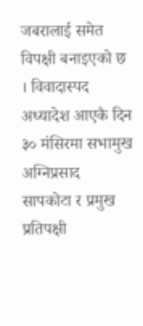जबरालाई समेत विपक्षी बनाइएको छ । विवादास्पद अध्यादेश आएकै दिन ३० मंसिरमा सभामुख अग्निप्रसाद सापकोटा र प्रमुख प्रतिपक्षी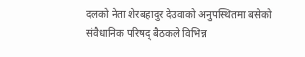दलको नेता शेरबहादुर देउवाको अनुपस्थितमा बसेको संवैधानिक परिषद् बैठकले विभिन्न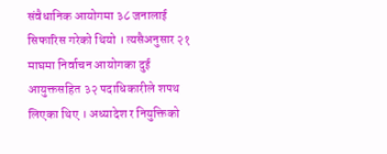संवैधानिक आयोगमा ३८ जनालाई सिफारिस गरेको थियो । त्यसैअनुसार २१ माघमा निर्वाचन आयोगका दुई आयुक्तसहित ३२ पदाधिकारीले शपथ लिएका थिए । अध्यादेश र नियुक्तिको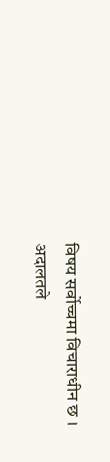विषय सर्वोच्चमा विचाराधीन छ । अदालतले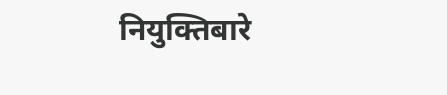नियुक्तिबारे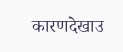कारणदेखाउ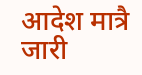आदेश मात्रै जारी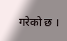गरेको छ ।